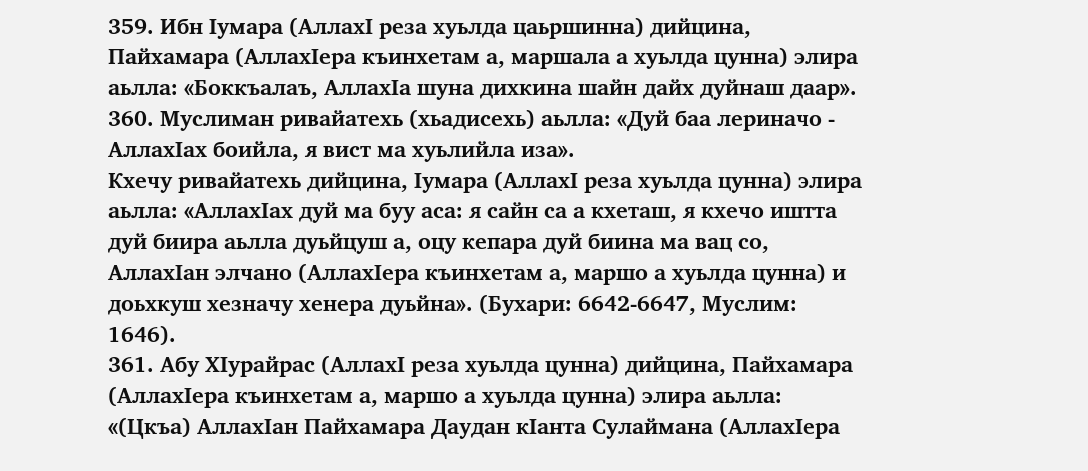359. Ибн Iумара (АллахI реза хуьлда цаьршинна) дийцина, Пайхамара (АллахIера къинхетам а, маршала а хуьлда цунна) элира аьлла: «Боккъалаъ, АллахIа шуна дихкина шайн дайх дуйнаш даар».
360. Муслиман ривайатехь (хьадисехь) аьлла: «Дуй баа лериначо - АллахIах боийла, я вист ма хуьлийла иза».
Кхечу ривайатехь дийцина, Iумара (АллахI реза хуьлда цунна) элира аьлла: «АллахIах дуй ма буу аса: я сайн са а кхеташ, я кхечо иштта дуй биира аьлла дуьйцуш а, оцу кепара дуй биина ма вац со, АллахIан элчано (АллахIера къинхетам а, маршо а хуьлда цунна) и доьхкуш хезначу хенера дуьйна». (Бухари: 6642-6647, Муслим: 1646).
361. Абу ХIурайрас (АллахI реза хуьлда цунна) дийцина, Пайхамара (АллахIера къинхетам а, маршо а хуьлда цунна) элира аьлла: «(Цкъа) АллахIан Пайхамара Даудан кIанта Сулаймана (АллахIера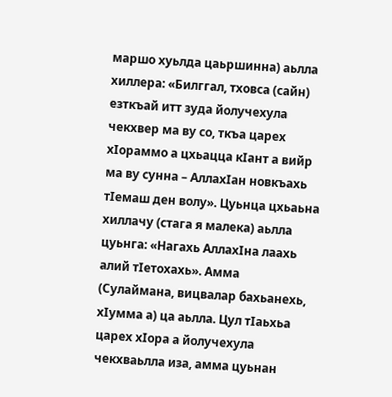маршо хуьлда цаьршинна) аьлла хиллера: «Билггал, тховса (сайн) езткъай итт зуда йолучехула чекхвер ма ву со, ткъа царех хIораммо а цхьацца кIант а вийр ма ву сунна – АллахIан новкъахь тIемаш ден волу». Цуьнца цхьаьна хиллачу (стага я малека) аьлла цуьнга: «Нагахь АллахIна лаахь алий тIетохахь». Амма (Сулаймана, вицвалар бахьанехь, хIумма а) ца аьлла. Цул тIаьхьа царех хIора а йолучехула чекхваьлла иза, амма цуьнан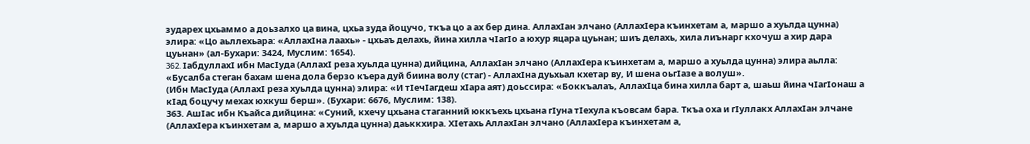зударех цхьаммо а доьзалхо ца вина, цхьа зуда йоцучо, ткъа цо а ах бер дина. АллахIан элчано (АллахIера къинхетам а, маршо а хуьлда цунна) элира: «Цо аьллехьара: «АллахIна лаахь» - цхьаъ делахь, йина хилла чIагIо а юхур яцара цуьнан; шиъ делахь, хила лиънарг кхочуш а хир дара цуьнан» (ал-Бухари: 3424, Муслим: 1654).
362. IабдуллахI ибн МасIуда (АллахI реза хуьлда цунна) дийцина, АллахIан элчано (АллахIера къинхетам а, маршо а хуьлда цунна) элира аьлла: «Бусалба стеган бахам шена дола берзо къера дуй биина волу (стаг) - АллахIна дуьхьал кхетар ву, И шена оьгIазе а волуш».
(Ибн МасIуда (АллахI реза хуьлда цунна) элира: «И тIечIагдеш хIара аят) доьссира: «Боккъалаъ, АллахIца бина хилла барт а, шаьш йина чIагIонаш а кIад боцучу мехах юхкуш берш». (Бухари: 6676, Муслим: 138).
363. АшIас ибн Къайса дийцина: «Суний, кхечу цхьана стаганний юккъехь цхьана гIуна тIехула къовсам бара. Ткъа оха и гIуллакх АллахIан элчане (АллахIера къинхетам а, маршо а хуьлда цунна) даьккхира. ХIетахь АллахIан элчано (АллахIера къинхетам а,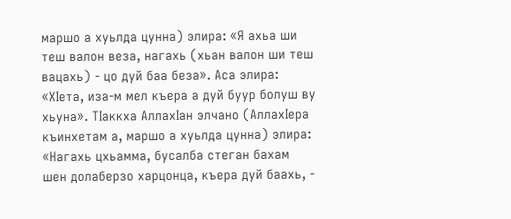маршо а хуьлда цунна) элира: «Я ахьа ши теш валон веза, нагахь (хьан валон ши теш вацахь) - цо дуй баа беза». Аса элира: «ХIета, иза-м мел къера а дуй буур болуш ву хьуна». ТIаккха АллахIан элчано (АллахIера къинхетам а, маршо а хуьлда цунна) элира: «Нагахь цхьамма, бусалба стеган бахам шен долаберзо харцонца, къера дуй баахь, -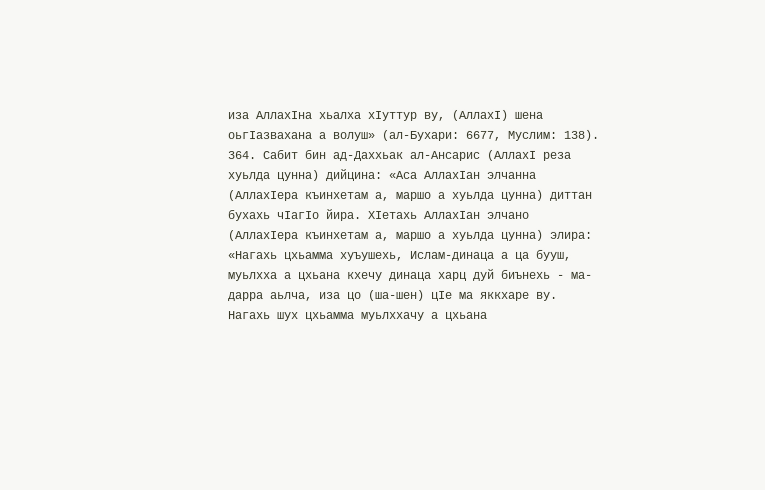иза АллахIна хьалха хIуттур ву, (АллахI) шена оьгIазвахана а волуш» (ал-Бухари: 6677, Муслим: 138).
364. Сабит бин ад-Даххьак ал-Ансарис (АллахI реза хуьлда цунна) дийцина: «Аса АллахIан элчанна (АллахIера къинхетам а, маршо а хуьлда цунна) диттан бухахь чIагIо йира. ХIетахь АллахIан элчано (АллахIера къинхетам а, маршо а хуьлда цунна) элира: «Нагахь цхьамма хуъушехь, Ислам-динаца а ца бууш, муьлхха а цхьана кхечу динаца харц дуй биънехь - ма-дарра аьлча, иза цо (ша-шен) цIе ма яккхаре ву. Нагахь шух цхьамма муьлххачу а цхьана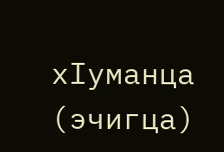хIуманца (эчигца)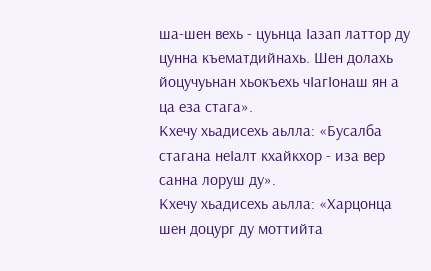ша-шен вехь - цуьнца Iазап латтор ду цунна къематдийнахь. Шен долахь йоцучуьнан хьокъехь чIагIонаш ян а ца еза стага».
Кхечу хьадисехь аьлла: «Бусалба стагана неIалт кхайкхор - иза вер санна лоруш ду».
Кхечу хьадисехь аьлла: «Харцонца шен доцург ду моттийта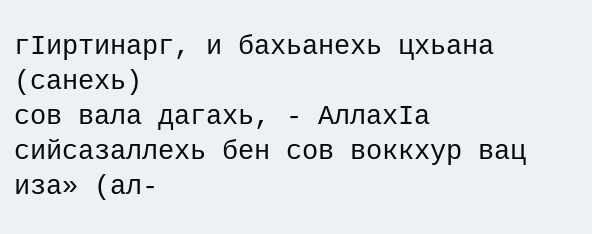гIиртинарг, и бахьанехь цхьана (санехь)
сов вала дагахь, - АллахIа сийсазаллехь бен сов воккхур вац иза» (ал-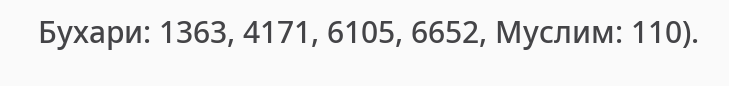Бухари: 1363, 4171, 6105, 6652, Муслим: 110).